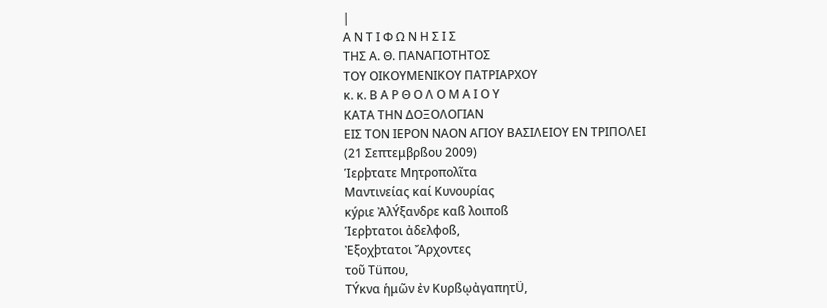|
Α Ν Τ Ι Φ Ω Ν Η Σ Ι Σ
ΤΗΣ Α. Θ. ΠΑΝΑΓΙΟΤΗΤΟΣ
ΤΟΥ ΟΙΚΟΥΜΕΝΙΚΟΥ ΠΑΤΡΙΑΡΧΟΥ
κ. κ. Β Α Ρ Θ Ο Λ Ο Μ Α Ι Ο Υ
ΚΑΤΑ ΤΗΝ ΔΟΞΟΛΟΓΙΑΝ
ΕΙΣ ΤΟΝ ΙΕΡΟΝ ΝΑΟΝ ΑΓΙΟΥ ΒΑΣΙΛΕΙΟΥ ΕΝ ΤΡΙΠΟΛΕΙ
(21 Σεπτεμβρßου 2009)
Ἱερþτατε Μητροπολῖτα
Μαντινείας καί Κυνουρίας
κýριε ἈλÝξανδρε καß λοιποß
Ἱερþτατοι ἀδελφοß,
Ἐξοχþτατοι Ἄρχοντες
τοῦ Τüπου,
ΤÝκνα ἡμῶν ἐν ΚυρßῳἀγαπητÜ,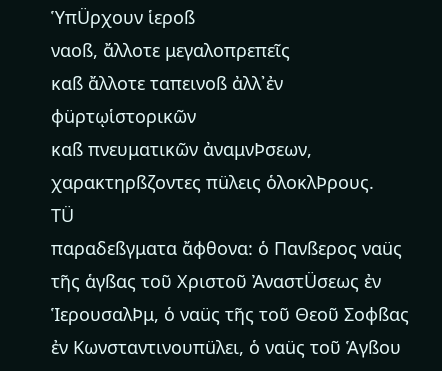ὙπÜρχουν ἱεροß
ναοß, ἄλλοτε μεγαλοπρεπεῖς
καß ἄλλοτε ταπεινοß ἀλλ᾿ἐν φüρτῳἱστορικῶν
καß πνευματικῶν ἀναμνÞσεων,
χαρακτηρßζοντες πüλεις ὁλοκλÞρους.
ΤÜ
παραδεßγματα ἄφθονα: ὁ Πανßερος ναüς τῆς ἁγßας τοῦ Χριστοῦ ἈναστÜσεως ἐν
ἹερουσαλÞμ, ὁ ναüς τῆς τοῦ Θεοῦ Σοφßας ἐν Κωνσταντινουπüλει, ὁ ναüς τοῦ Ἁγßου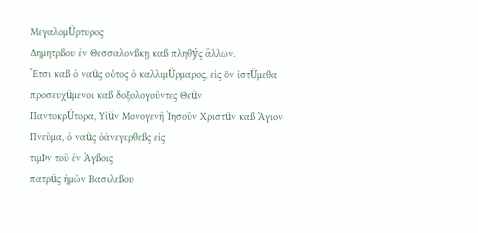ΜεγαλομÜρτυρος
Δημητρßου ἐν Θεσσαλονßκῃ καß πληθýς ἄλλων.
Ἔτσι καß ὁ ναüς οὗτος ὁ καλλιμÜρμαρος, εἰς ὅν ἱστÜμεθα
προσευχüμενοι καß δοξολογοῦντες Θεüν
ΠαντοκρÜτορα, Υἱüν Μονογενῆ Ἰησοῦν Χριστüν καß Ἅγιον
Πνεῦμα, ὁ ναüς ὁἀνεγερθεßς εἰς
τιμÞν τοῦ ἐν Ἁγßοις
πατρüς ἡμῶν Βασιλεßου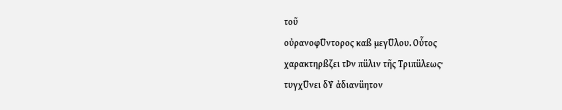τοῦ
οὐρανοφÜντορος καß μεγÜλου. Οὗτος
χαρακτηρßζει τÞν πüλιν τῆς Τριπüλεως∙
τυγχÜνει δÝ ἀδιανüητον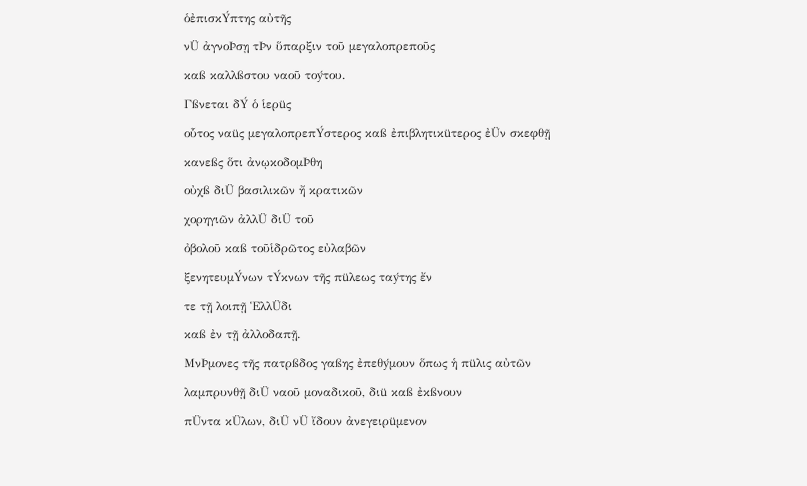ὁἐπισκÝπτης αὐτῆς
νÜ ἀγνοÞσῃ τÞν ὕπαρξιν τοῦ μεγαλοπρεποῦς
καß καλλßστου ναοῦ τοýτου.
Γßνεται δÝ ὁ ἱερüς
οὗτος ναüς μεγαλοπρεπÝστερος καß ἐπιβλητικüτερος ἐÜν σκεφθῇ κανεßς ὅτι ἀνῳκοδομÞθη
οὐχß διÜ βασιλικῶν ἤ κρατικῶν
χορηγιῶν ἀλλÜ διÜ τοῦ
ὀβολοῦ καß τοῦἱδρῶτος εὐλαβῶν
ξενητευμÝνων τÝκνων τῆς πüλεως ταýτης ἔν
τε τῇ λοιπῇ ἙλλÜδι
καß ἐν τῇ ἀλλοδαπῇ.
ΜνÞμονες τῆς πατρßδος γαßης ἐπεθýμουν ὅπως ἡ πüλις αὐτῶν
λαμπρυνθῇ διÜ ναοῦ μοναδικοῦ, διü καß ἐκßνουν
πÜντα κÜλων, διÜ νÜ ἴδουν ἀνεγειρüμενον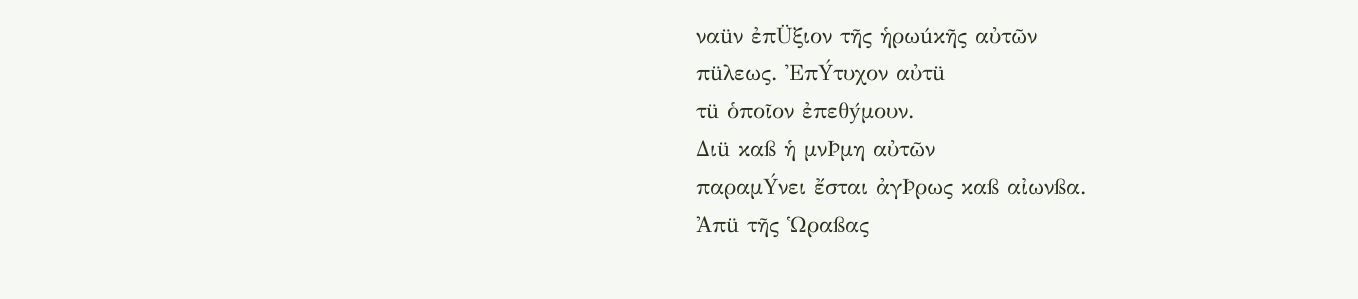ναüν ἐπÜξιον τῆς ἡρωúκῆς αὐτῶν
πüλεως. ἘπÝτυχον αὐτü
τü ὁποῖον ἐπεθýμουν.
Διü καß ἡ μνÞμη αὐτῶν
παραμÝνει ἔσται ἀγÞρως καß αἰωνßα.
Ἀπü τῆς Ὡραßας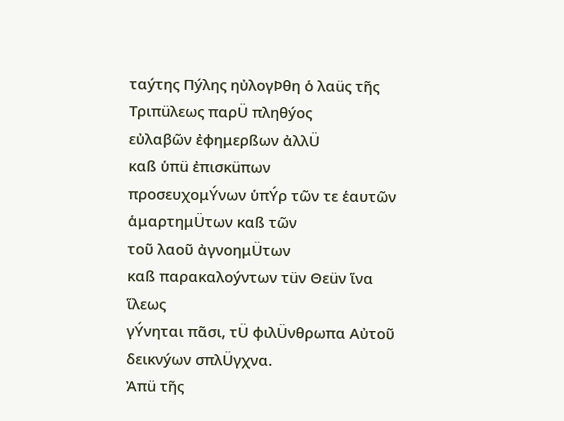ταýτης Πýλης ηὐλογÞθη ὁ λαüς τῆς Τριπüλεως παρÜ πληθýος
εὐλαβῶν ἐφημερßων ἀλλÜ
καß ὑπü ἐπισκüπων
προσευχομÝνων ὑπÝρ τῶν τε ἑαυτῶν
ἁμαρτημÜτων καß τῶν
τοῦ λαοῦ ἀγνοημÜτων
καß παρακαλοýντων τüν Θεüν ἵνα
ἵλεως
γÝνηται πᾶσι, τÜ φιλÜνθρωπα Αὐτοῦ δεικνýων σπλÜγχνα.
Ἀπü τῆς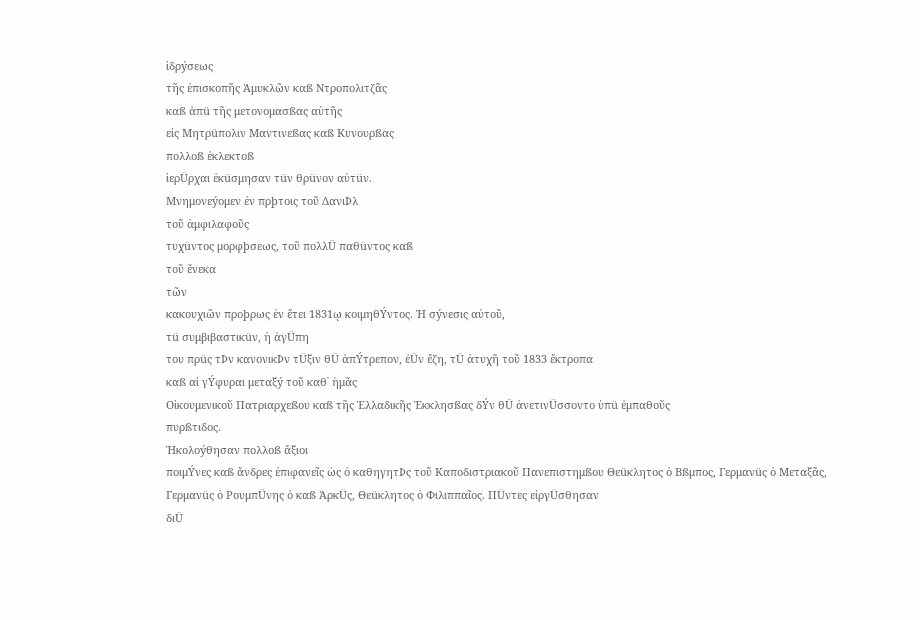ἱδρýσεως
τῆς ἐπισκοπῆς Ἀμυκλῶν καß Ντροπολιτζᾶς
καß ἀπü τῆς μετονομασßας αὐτῆς
εἰς Μητρüπολιν Μαντινεßας καß Κυνουρßας
πολλοß ἐκλεκτοß
ἱερÜρχαι ἐκüσμησαν τüν θρüνον αὐτüν.
Μνημονεýομεν ἐν πρþτοις τοῦ ΔανιÞλ
τοῦ ἀμφιλαφοῦς
τυχüντος μορφþσεως, τοῦ πολλÜ παθüντος καß
τοῦ ἕνεκα
τῶν
κακουχιῶν προþρως ἐν ἔτει 1831ῳ κοιμηθÝντος. Ἡ σýνεσις αὐτοῦ,
τü συμβιβαστικüν, ἡ ἀγÜπη
του πρüς τÞν κανονικÞν τÜξιν θÜ ἀπÝτρεπον, ἐÜν ἔζη, τÜ ἀτυχῆ τοῦ 1833 ἔκτροπα
καß αἱ γÝφυραι μεταξý τοῦ καθ᾿ ἡμᾶς
Οἰκουμενικοῦ Πατριαρχεßου καß τῆς Ἑλλαδικῆς Ἐκκλησßας δÝν θÜ ἀνετινÜσσοντο ὑπü ἐμπαθοῦς
πυρßτιδος.
Ἠκολοýθησαν πολλοß ἄξιοι
ποιμÝνες καß ἄνδρες ἐπιφανεῖς ὡς ὁ καθηγητÞς τοῦ Καποδιστριακοῦ Πανεπιστημßου Θεüκλητος ὁ Βßμπος, Γερμανüς ὁ Μεταξᾶς,
Γερμανüς ὁ ΡουμπÜνης ὁ καß ἈρκÜς, Θεüκλητος ὁ Φιλιππαῖος. ΠÜντες εἰργÜσθησαν
διÜ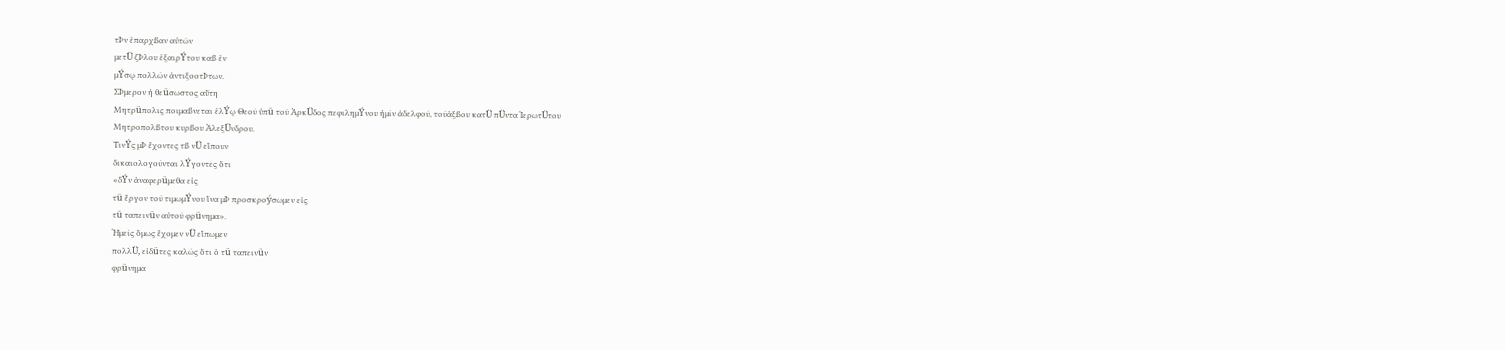τÞν ἐπαρχßαν αὐτῶν
μετÜ ζÞλου ἐξαιρÝτου καß ἐν
μÝσῳ πολλῶν ἀντιξοοτÞτων.
ΣÞμερον ἡ θεüσωστος αὕτη
Μητρüπολις ποιμαßνεται ἐλÝῳ Θεοῦ ὑπü τοῦ ἈρκÜδος πεφιλημÝνου ἡμῖν ἀδελφοῦ, τοῦἀξßου κατÜ πÜντα ἹερωτÜτου
Μητροπολßτου κυρßου ἈλεξÜνδρου.
ΤινÝς μÞ ἔχοντες τß νÜ εἴπουν
δικαιολογοῦνται λÝγοντες ὅτι
«δÝν ἀναφερüμεθα εἰς
τü ἔργον τοῦ τιμωμÝνου ἵνα μÞ προσκροýσωμεν εἰς
τü ταπεινüν αὐτοῦ φρüνημα».
Ἡμεῖς ὅμως ἔχομεν νÜ εἴπωμεν
πολλÜ, εἰδüτες καλῶς ὅτι ὁ τü ταπεινüν
φρüνημα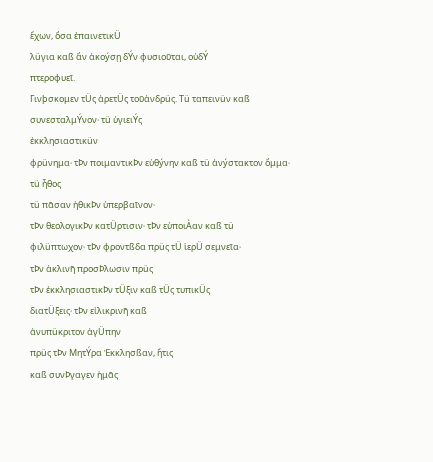ἔχων, ὅσα ἐπαινετικÜ
λüγια καß ἄν ἀκοýσῃ δÝν φυσιοῦται, οὐδÝ
πτεροφυεῖ.
Γινþσκομεν τÜς ἀρετÜς τοῦἀνδρüς. Τü ταπεινüν καß
συνεσταλμÝνον∙ τü ὑγιειÝς
ἐκκλησιαστικüν
φρüνημα∙ τÞν ποιμαντικÞν εὐθýνην καß τü ἀνýστακτον ὄμμα∙
τü ἦθος
τü πᾶσαν ἠθικÞν ὑπερβαῖνον∙
τÞν θεολογικÞν κατÜρτισιν∙ τÞν εὐποιÀαν καß τü
φιλüπτωχον∙ τÞν φροντßδα πρüς τÜ ἱερÜ σεμνεῖα∙
τÞν ἀκλινῆ προσÞλωσιν πρüς
τÞν ἐκκλησιαστικÞν τÜξιν καß τÜς τυπικÜς
διατÜξεις∙ τÞν εἰλικρινῆ καß
ἀνυπüκριτον ἀγÜπην
πρüς τÞν ΜητÝρα Ἐκκλησßαν, ἥτις
καß συνÞγαγεν ἡμᾶς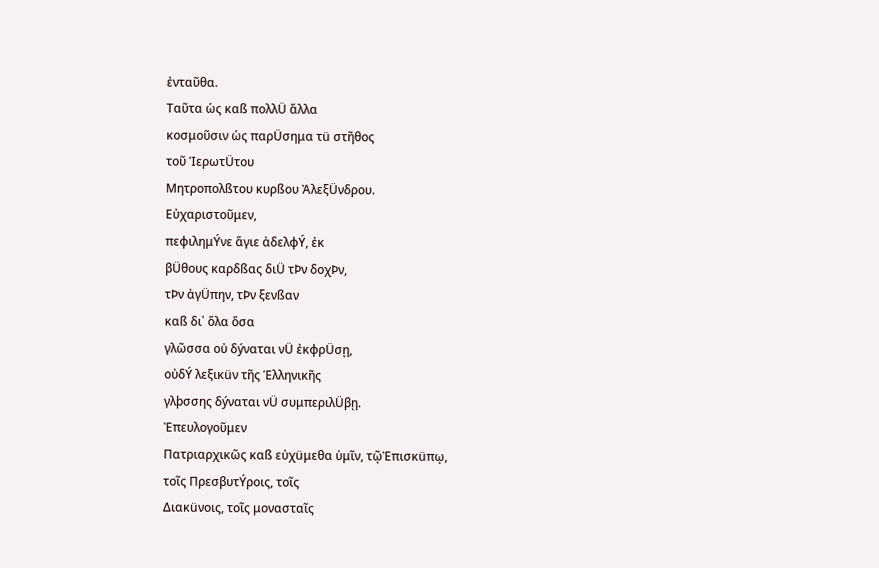ἐνταῦθα.
Ταῦτα ὡς καß πολλÜ ἄλλα
κοσμοῦσιν ὡς παρÜσημα τü στῆθος
τοῦ ἹερωτÜτου
Μητροπολßτου κυρßου ἈλεξÜνδρου.
Εὐχαριστοῦμεν,
πεφιλημÝνε ἅγιε ἀδελφÝ, ἐκ
βÜθους καρδßας διÜ τÞν δοχÞν,
τÞν ἀγÜπην, τÞν ξενßαν
καß δι᾿ ὅλα ὅσα
γλῶσσα οὐ δýναται νÜ ἐκφρÜσῃ,
οὐδÝ λεξικüν τῆς Ἑλληνικῆς
γλþσσης δýναται νÜ συμπεριλÜβῃ.
Ἐπευλογοῦμεν
Πατριαρχικῶς καß εὐχüμεθα ὑμῖν, τῷἘπισκüπῳ,
τοῖς ΠρεσβυτÝροις, τοῖς
Διακüνοις, τοῖς μονασταῖς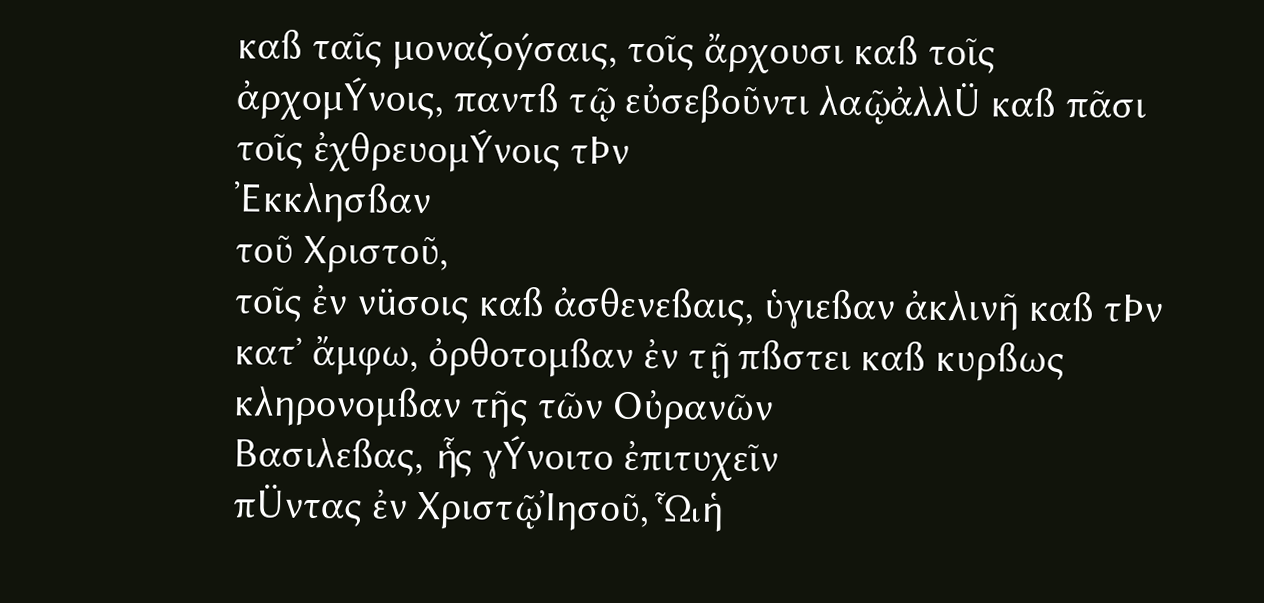καß ταῖς μοναζοýσαις, τοῖς ἄρχουσι καß τοῖς
ἀρχομÝνοις, παντß τῷ εὐσεβοῦντι λαῷἀλλÜ καß πᾶσι
τοῖς ἐχθρευομÝνοις τÞν
Ἐκκλησßαν
τοῦ Χριστοῦ,
τοῖς ἐν νüσοις καß ἀσθενεßαις, ὑγιεßαν ἀκλινῆ καß τÞν
κατ᾿ ἄμφω, ὀρθοτομßαν ἐν τῇ πßστει καß κυρßως
κληρονομßαν τῆς τῶν Οὐρανῶν
Βασιλεßας, ἧς γÝνοιτο ἐπιτυχεῖν
πÜντας ἐν ΧριστῷἸησοῦ, ᾯἡ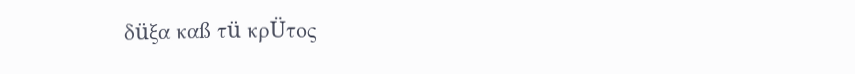δüξα καß τü κρÜτος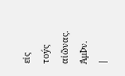εἰς
τοýς αἰῶνας. ἈμÞν.
|